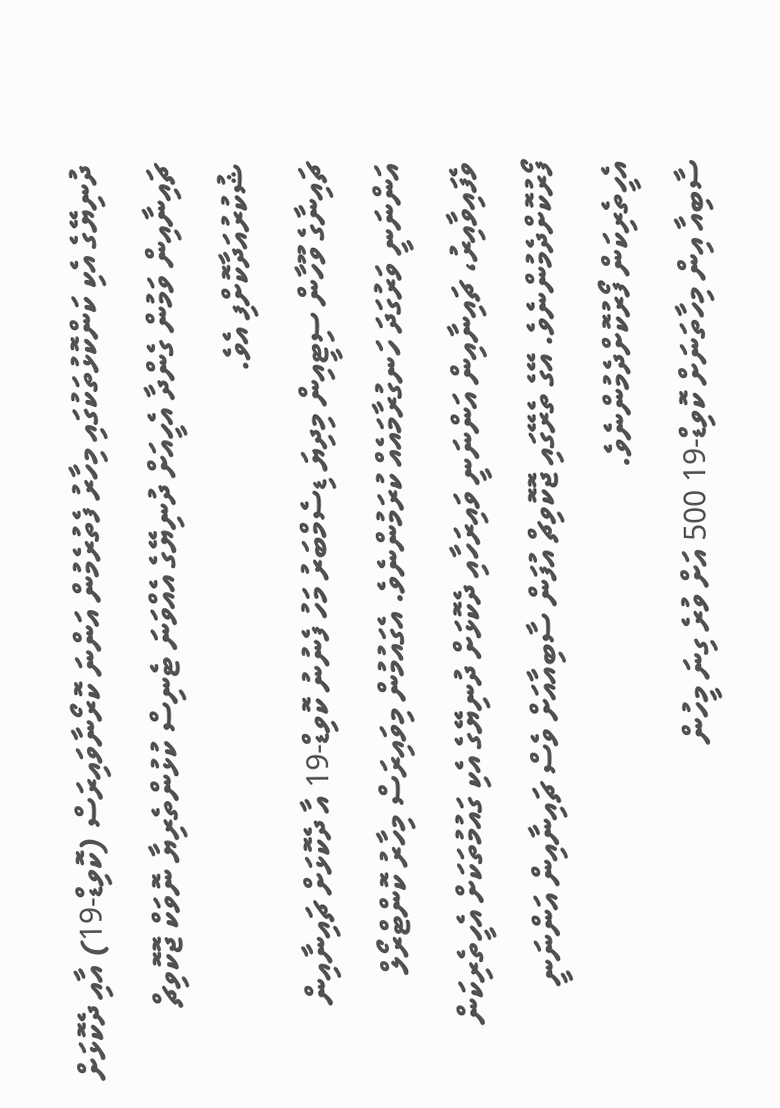ދުނިޔޭގެ އެކި ކަންކޮޅުތަކުގައި މިހާރު ފެތުރެމުން އަންނަ ކޮރޯނާވައިރަސް (ކޮވިޑް-19) އާއި ދެކޮޅަށް ޗައިނާއިން ވަމުން ގެންދާ އެހީއަށް ދުނިޔޭގެ އެއްވަނަ ޓެނިސް ކުޅުންތެރިޔާ ނޮވަކް ޖޮކޮވިޗް ޝުކުރުއަދާކޮށްފި އެވެ.
ޗައިނާގެ ވޫހާން ސިޓީއިން މިދިޔަ ޑިސެމްބަރު މަހު ފެނުނު ކޮވިޑް-19 އާ ދެކޮޅަށް ޗައިނާއިން އަންނަނީ ވަރުގަދަ ހަނގުރާމައެއް ކުރަމުންނެވެ. އެގައުމުން މިވައިރަސް މިހާރު ކޮންޓްރޯލް ވެފައިވާއިރު، ޗައިނާއިން އަންނަނީ ވައިރަހާއި ދެކޮޅަށް ދުނިޔޭގެ އެކި ގައުމުތަކަށް އެހީތެރިކަން ފޯރުކޮށްދެމުންނެވެ. އޭގެ ތެރޭގައި ޖޮކޮވިޗް އުފަން ސާބިއާއަށް ވެސް ޗައިނާއިން އަންނަނީ އެހީތެރިކަން ފޯރުކޮށްދެމުންނެވެ.
ސާބިއާ އިން މިހާތަނަށް ކޮވިޑް-19 500 އަށް ވުރެ ގިނަ މީހުން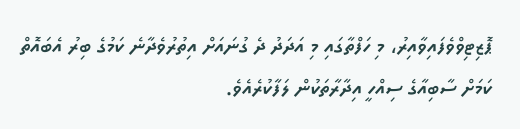ޕޮޒިޓިވްވެފައިވާއިރު، މި ހަފްތާގައި މި އަދަދު ދެ ގުނައަށް އިތުރުވެދާނެ ކަމުގެ ބިރު އެބައޮތް ކަމަށް ސާބިއާގެ ސިއްހީ އިދާރާތަކުން ލަފާކުރެއެވެ.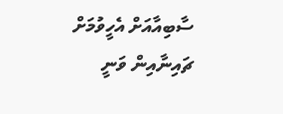ސާބިއާއަށް އެހީވުމަށް ޗައިނާއިން ވަނީ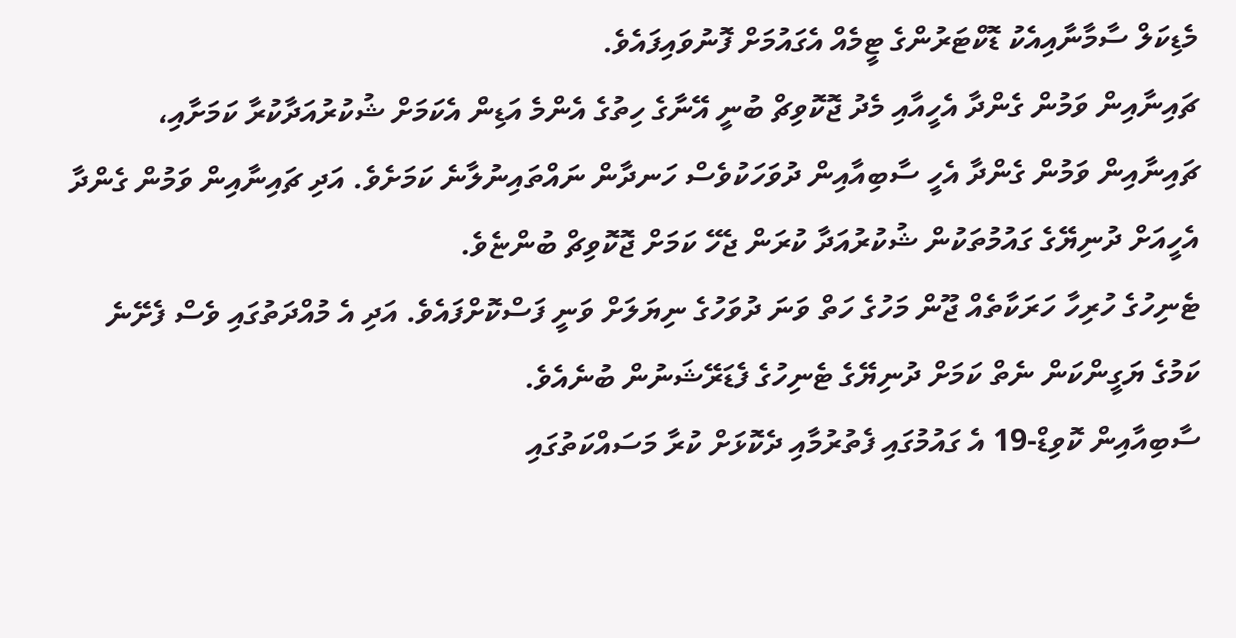މެޑިކަލް ސާމާނާއިއެކު ޑޮކްޓަރުންގެ ޓީމެއް އެގައުމަށް ފޮނުވައިފައެވެ.
ޗައިނާއިން ވަމުން ގެންދާ އެހީއާއި މެދު ޖޮކޮވިޗް ބުނީ އޭނާގެ ހިތުގެ އެންމެ އަޑިން އެކަމަށް ޝުކުރުއަދާކުރާ ކަމަށާއި، ޗައިނާއިން ވަމުން ގެންދާ އެހީ ސާބިއާއިން ދުވަހަކުވެސް ހަނދާން ނައްތައިނުލާނެ ކަމަށެވެ. އަދި ޗައިނާއިން ވަމުން ގެންދާ އެހީއަށް ދުނިޔޭގެ ގައުމުތަކުން ޝުކުރުއަދާ ކުރަން ޖެހޭ ކަމަށް ޖޮކޮވިޗް ބުންޏެވެ.
ޓެނިހުގެ ހުރިހާ ހަރަކާތެއް ޖޫން މަހުގެ ހަތް ވަނަ ދުވަހުގެ ނިޔަލަށް ވަނީ ފަސްކޮށްފައެވެ. އަދި އެ މުއްދަތުގައި ވެސް ފެށޭނެ ކަމުގެ ޔަގީންކަން ނެތް ކަމަށް ދުނިޔޭގެ ޓެނިހުގެ ފެޑަރޭޝަނުން ބުނެއެވެ.
ސާބިއާއިން ކޮވިޑް-19 އެ ގައުމުގައި ފެތުރުމާއި ދެކޮޅަށް ކުރާ މަސައްކަތުގައި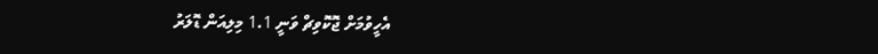އެހީވުމަށް ޖޮކޮވިޗް ވަނީ 1.1 މިލިއަން ޑޮލަރު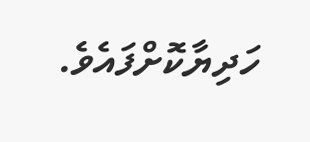ހަދިޔާކޮށްފައެވެ.